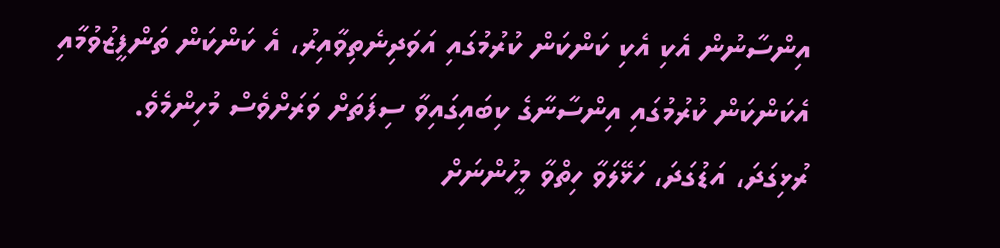އިންސާނުން އެކި އެކި ކަންކަން ކުރުމުގައި އަވަދިނެތިވާއިރު، އެ ކަންކަން ތަންފީޒުވުމާއި އެކަންކަން ކުރުމުގައި އިންސާނާގެ ކިބައިގައިވާ ސިފަތަށް ވަރަށްވެސް މުހިންމެވެ. ރުޅިގަދަ، އަޑުގަދަ، ހަޅޭލަވާ ހިތްވާ މީހުންނަށް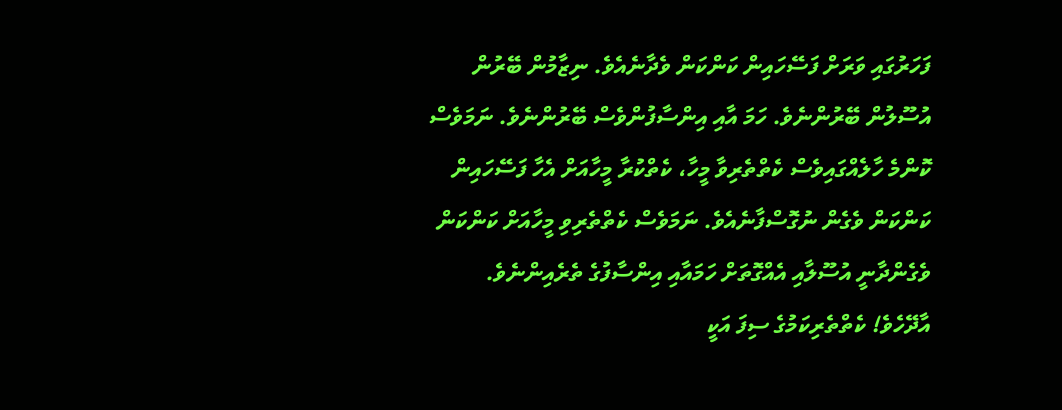ފަހަރުގައި ވަރަށް ފަސޭހައިން ކަންކަން ވެދާނެއެވެ. ނިޒާމުން ބޭރުން އުސޫލުން ބޭރުންނެވެ. ހަމަ އާއި އިންސާފުންވެސް ބޭރުންނެވެ. ނަމަވެސް ކޮންމެ ހާލެއްގައިވެސް ކެތްތެރިވާ މީހާ، ކެތްކުރާ މީހާއަށް އެހާ ފަސޭހައިން ކަންކަން ވެގެން ނުގޮސްފާނެއެވެ. ނަމަވެސް ކެތްތެރިވި މީހާއަށް ކަންކަން ވެގެންދާނީ އުސޫލާއި އެއްގޮތަށް ހަމައާއި އިންސާފުގެ ތެރެއިންނެވެ.
އާދޭހެވެ! ކެތްތެރިކަމުގެ ސިފަ އަކީ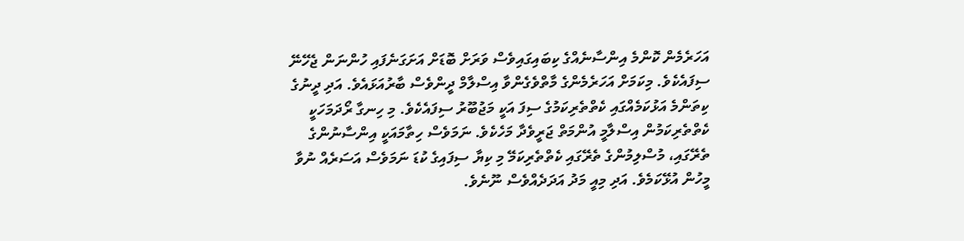އަހަރެމެން ކޮންމެ އިންސާނެއްގެ ކިބައިގައިވެސް ވަރަށް ބޮޑަށް އަށަގަނެފައި ހުންނަން ޖެހޭނޭ ސިފައެކެވެ. މިކަމަށް އަހަރެމެންގެ މާތްވެގެންވާ އިސްލާމް ދީންވެސް ބާރުއަޅައެވެ. އަދި ދީނުގެ ކިތަންމެ އަޅުކަމެއްގައި ކެތްތެރިކަމުގެ ސިފަ އަކީ މަޖުބޫރު ސިފައެކެވެ. މި ހިނގާ ރޯދަމަހަކީ ކެތްތެރިކަމުން އިސްލާމީ އުންމަތް ޖަރީވެދާ މަހެކެވެ. ނަމަވެސް ހިތާމައަކީ އިންސާނުންގެ ތެރޭގައި، މުސްލިމުންގެ ތެރޭގައި ކެތްތެރިކަމޭ މި ކިޔާ ސިފައިގެ ކުޑަ ނަމަވެސް އަސަރެއް ނުވާ މީހުން އުޅޭކަމެވެ. އަދި މިއީ މަދު އަދަދެއްވެސް ނޫނެވެ.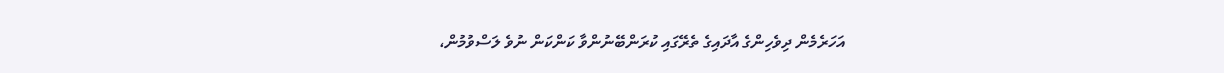އަހަރެމެން ދިވެހިންގެ އާދައިގެ ތެރޭގައި ކުރަންބޭނުންވާ ކަންކަން ނުވެ ލަސްވުމުން،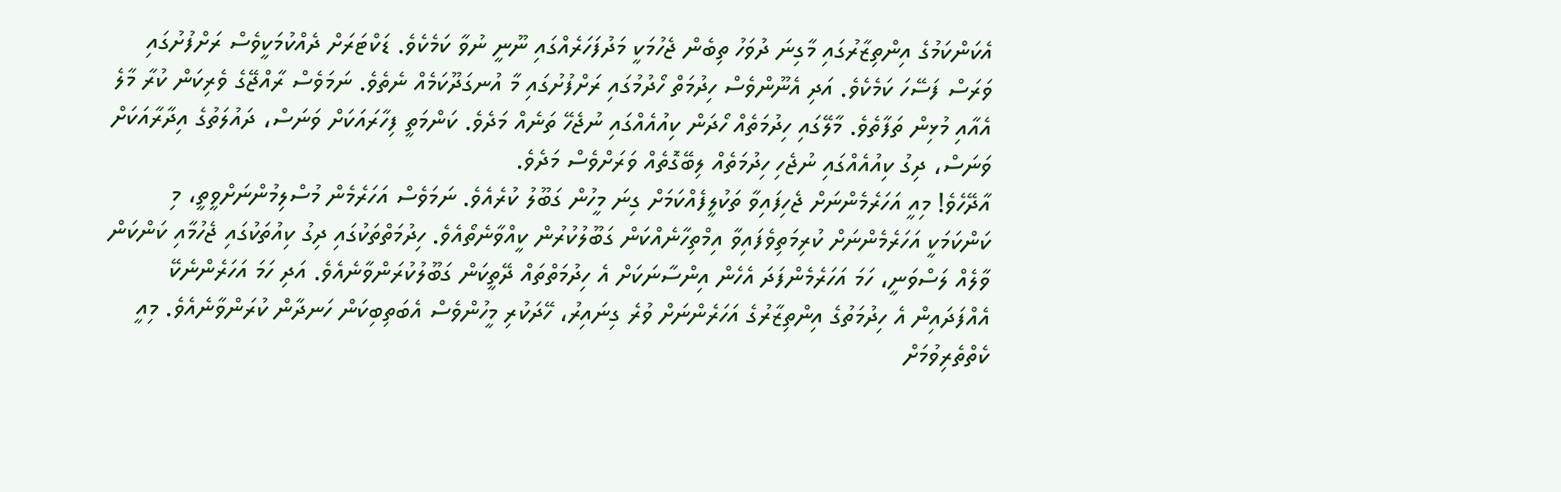އެކަންކަމުގެ އިންތިޒާރުގައި މާގިނަ ދުވަހު ތިބެން ޖެހުމަކީ މަދުފަހަރެއްގައި ނޫނީ ނުވާ ކަމެކެވެ. ޑަކްޓަރަށް ދެއްކުމަކީވެސް ރަށްފުށުގައި ވަރަސް ފަސޭހަ ކަމެކެވެ. އަދި އެނޫންވެސް ހިދުމަތް ހޯދުމުގައި ރަށްފުށުގައި މާ އުނގަދޫކަމެއް ނެތެވެ. ނަމަވެސް ރާއްޖޭގެ ވެރިކަން ކުރާ މާލެ އެއާއި މުޅިން ތަފާތެވެ. މާލޭގައި ހިދުމަތެއް ހޯދަން ކިއުއެއްގައި ނުޖެހޭ ތަނެއް މަދެވެ. ކަންމަތީ ފިހާރައަކަށް ވަނަސް، ދައުލަތުގެ އިދާރާއަކަށް ވަނަސް، ދިގު ކިއުއެއްގައި ނުޖެހި ހިދުމަތެއް ލިބޭގޮތެއް ވަރަށްވެސް މަދެވެ.
އާދޭހެވެ! މިއީ އަހަރެމެންނަށް ޖެހިފައިވާ ތަކުލީފެއްކަމަށް ގިނަ މީހުން ގަބޫލު ކުރެއެވެ. ނަމަވެސް އަހަރެމެން މުސްލިމުންނަށްވީތީ، މި ކަންކަމަކީ އަހަރެމެންނަށް ކުރިމަތިވެފައިވާ އިމްތިހާނެއްކަން ގަބޫލުކުރުން ކީއްވާނެތޯއެވެ. ހިދުމަތްތަކުގައި ދިގު ކިއުތަކުގައި ޖެހުމާއި ކަންކަން ވާލެއް ލަސްވަނީ، ހަމަ އަހަރެމެންފަދަ އެހެން އިންސާނަކަށް އެ ހިދުމަތްތައް ދޭތީކަން ގަބޫލުކުރަންވާނެއެވެ. އަދި ހަމަ އަހަރެންނެކޭ އެއްފަދައިން އެ ހިދުމަތުގެ އިންތިޒާރުގެ އަހަރެންނަށް ވުރެ ގިނައިރު، ހޭދަކުރި މީހުންވެސް އެބަތިބިކަން ހަނދާން ކުރަންވާނެއެވެ. މިއީ ކެތްތެރިވުމަށް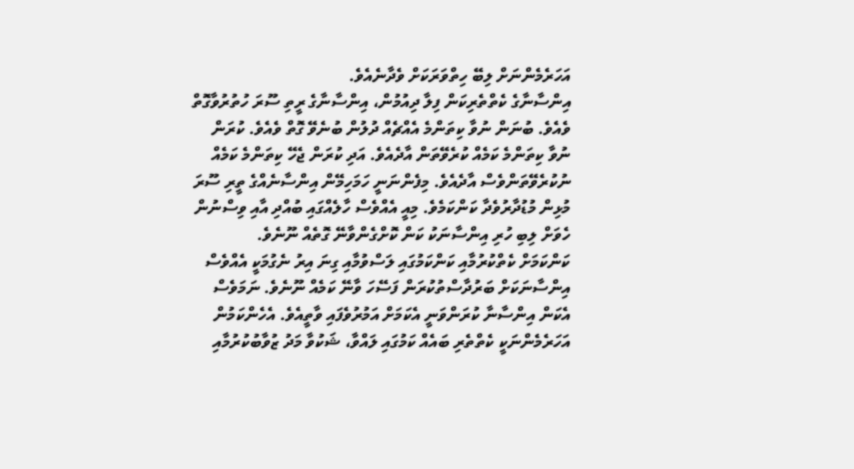އަހަރެމެންނަށް ލިބޭ ހިތްވަރަކަށް ވެދާނެއެވެ.
އިންސާނާގެ ކެތްތެރިކަން ފިލާ ދިއުމުން، އިންސާނާގެ ރީތި ސޫރަ ހުތުރުވާގޮތް ވެއެވެ. ބުނަން ނުވާ ކިތަންމެ އެއްޗެއް ދުލުން ބުނެވޭ ގޮތް ވެއެވެ. ކުރަން ނުވާ ކިތަންމެ ކަމެއް ކުރެވޭތަން އާދެއެވެ. އަދި ކުރަން ޖެހޭ ކިތަންމެ ކަމެއް ނުކުރެވޭތަންވެސް އާދެއެވެ. މިފެންނަނީ ހަމަހިމޭން އިންސާނެއްގެ ތީރި ސޫރަ މުޅިން މުޑުދާރުވެދާ ކަންކަމެވެ. މިއީ އެއްވެސް ހާލެއްގައި ބުއްދި އާއި ވިސްނުން ހެވަށް ލިބި ހުރި އިންސާނަކު ކަން ކޮށްގެންވާނޭ ގޮތެއް ނޫނެވެ.
ކަންކަމަށް ކެތްކުރުމާއި ކަންކަމުގައި ލަސްވުމާއި ގިނަ އިރު ނެގުމަކީ އެއްވެސް އިންސާނަކަށް ބަރުދާސްތުކުރަން ފަސޭހަ ވާނޭ ކަމެއް ނޫނެވެ. ނަމަވެސް އެކަން އިންސާނާ ކުރަންވަނީ އެކަމަށް އަމުރުވެފައި ވާތީއެވެ. އެހެންކަމުން އަހަރެމެންނަކީ ކެތްތެރި ބައެއް ކަމުގައި ލައްވާ، ޝަކުވާ މަދު ޒުވާބުކުރުމާއި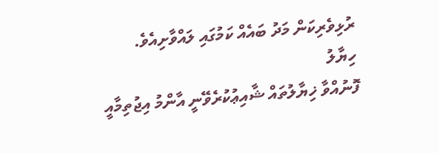ރުޅިވެރިކަން މަދު ބައެއް ކަމުގައި ލައްވާށިއެވެ.
ހިޔާލު
ފޮނުއްވާ ޚިޔާލުތައް ޝާއިޢުކުރެވޭނީ އާންމު އިޖުތިމާއީ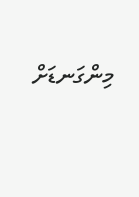މިންގަނޑަށް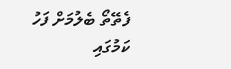ފެތޭތޯ ބެލުމަށް ފަހު ކަމުގައި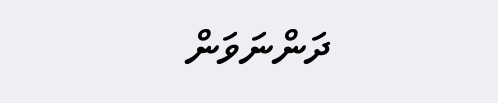ދަންނަވަން